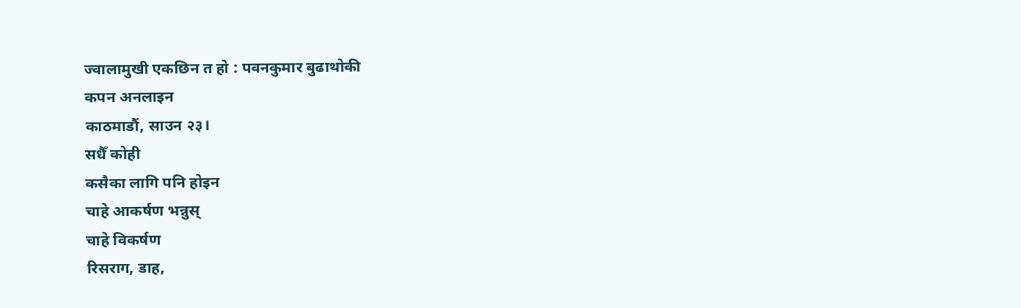ज्वालामुखी एकछिन त हो : पवनकुमार बुढाथोकी
कपन अनलाइन
काठमाडौं, साउन २३।
सधैँ कोही
कसैका लागि पनि होइन
चाहे आकर्षण भन्नुस्
चाहे विकर्षण
रिसराग, डाह,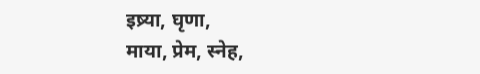इष्र्या, घृणा,
माया, प्रेम, स्नेह,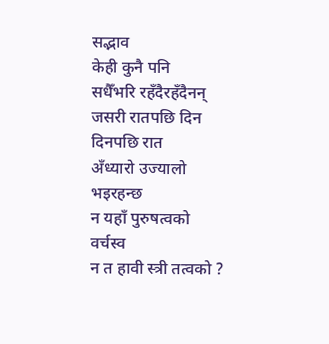सद्भाव
केही कुनै पनि
सधैँभरि रहँदैरहँदैनन्
जसरी रातपछि दिन
दिनपछि रात
अँध्यारो उज्यालो भइरहन्छ
न यहाँ पुरुषत्वको वर्चस्व
न त हावी स्त्री तत्वको ?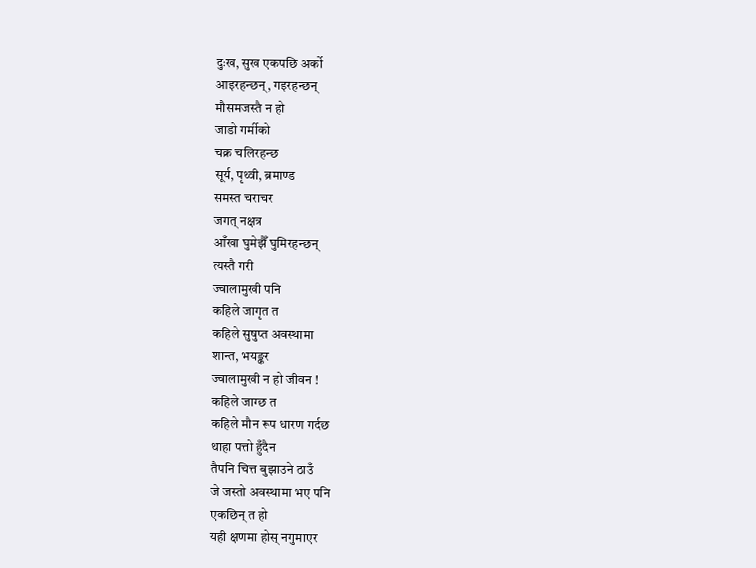दुःख, सुख एकपछि अर्को
आइरहन्छन्, गइरहन्छन्
मौसमजस्तै न हो
जाडो गर्मीको
चक्र चलिरहन्छ
सूर्य, पृथ्वी, ब्रमाण्ड
समस्त चराचर
जगत् नक्षत्र
आँखा घुमेझैँ घुमिरहन्छन्
त्यस्तै गरी
ज्वालामुखी पनि
कहिले जागृत त
कहिले सुषुप्त अवस्थामा
शान्त, भयङ्कर
ज्वालामुखी न हो जीवन !
कहिले जाग्छ त
कहिले मौन रूप धारण गर्दछ
थाहा पत्तो हुँदैन
तैपनि चित्त बुझाउने ठाउँ
जे जस्तो अवस्थामा भए पनि
एकछिन् त हो
यही क्षणमा होस् नगुमाएर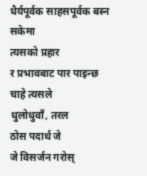धैर्यपूर्वक साहसपूर्वक बस्न सकेमा
त्यसको प्रहार
र प्रभावबाट पार पाइन्छ
चाहे त्यसले
धुलोधुवाँ, तरल
ठोस पदार्थ जे
जे विसर्जन गरोस्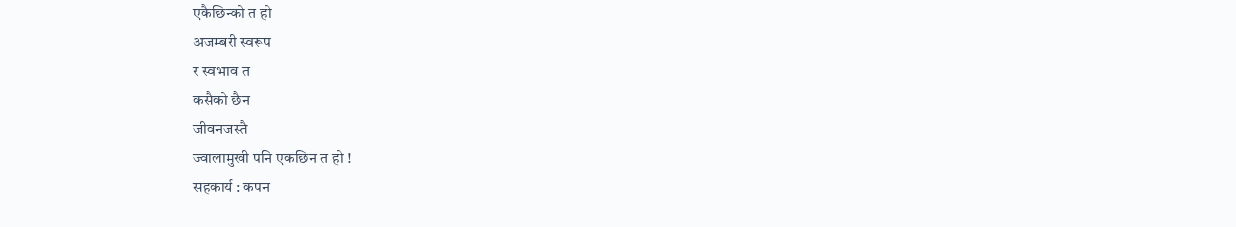एकैछिन्को त हो
अजम्बरी स्वरूप
र स्वभाव त
कसैको छैन
जीवनजस्तै
ज्वालामुखी पनि एकछिन त हो !
सहकार्य : कपन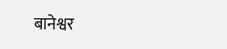बानेश्वर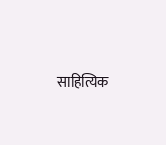साहित्यिक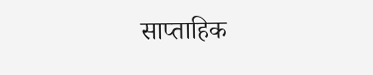साप्ताहिक